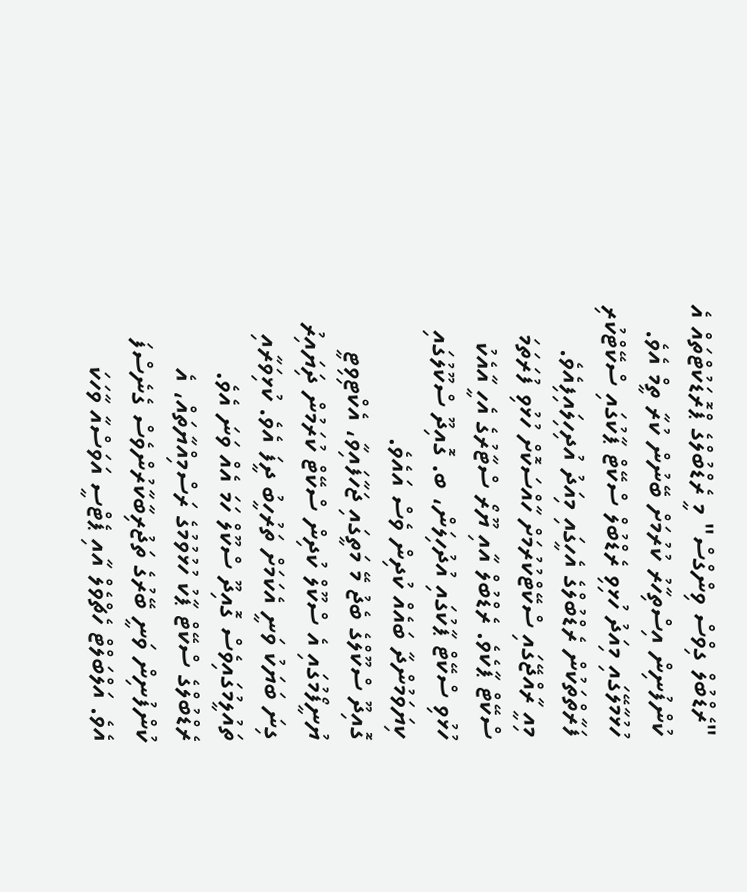"ރެޑްބުލް ގިވްސް ވިންގްސް" މީ ރެޑްބުލްގެ ޕްރޮޑަކުޓްތައް އެ ކުންފުނިން އިސްތިހާރު ކުރުމަށް ބޭނުން ކުރާ ތީމް އެވެ. ހުޅުމާލޭގައި މިއަދު ހުޅިވި ރެޑްބުލް ސްކޭޓް ޕާކުގައި ސްކޭޓްކުރި ފަރާތްތަކުން ރެޑްބުލްގެ އެހީގައި މިއަދު އުދިހިލައިފިއެވެ.
މިއީ ރާއްޖޭގައި ސްކޭޓްކުރުމަށް ހާއްސަކޮށް ހުޅުވި ފުރަތަމަ ސްކޭޓް ޕާކެވެ. ރެޑްބުލް އާއި ޔޫރޯ ސްޓާރުގެ އެހީ އާއެކު ހުޅުވި ސްކޭޓް ޕާކުގައި އުދުހިލަން، ބ. ގޮއިދޫ ސްކޫލުގައި ކިޔަވަމުންދާ ބައެއް ކުދިން ވެސް އައެވެ.
ގޮއިދޫ ސްކޫލްގެ ބެޖު މޭ މަތީގައި ޖަހާފައިވާ، އެކްޓިވިޓީ ޔުނީފޯމުގައި އެ ސްކޫލް ކުދިން ސްކޭޓް ކުރަމުން ދިަޔައިރު ގިނަ ބަޔަކު ވަނީ އެކަމަށް ތަރުހީބު ދީފަ އެވެ. ކުޅިވަރާއި ތައުލީމުގައިވެސް ގޮއިދޫ ސްކޫލް ހަމަ އެއް ވަނަ އެވެ.
ރެޑްބުލްގެ ސްކޭޓް ޕާކު ހުޅުވުމުގެ ރަސްމިއްޔާތައް، އެ ކުންފުނިން ވަނީ ބޭރުގެ ތަޖުރިބާކާރުންވެސް ގެނެސްފަ އެވެ. އަލްބަލްޓް ހެޗްވެލް އާއި ޕެޓްސީ އަވަސްއާ ވާހަކަ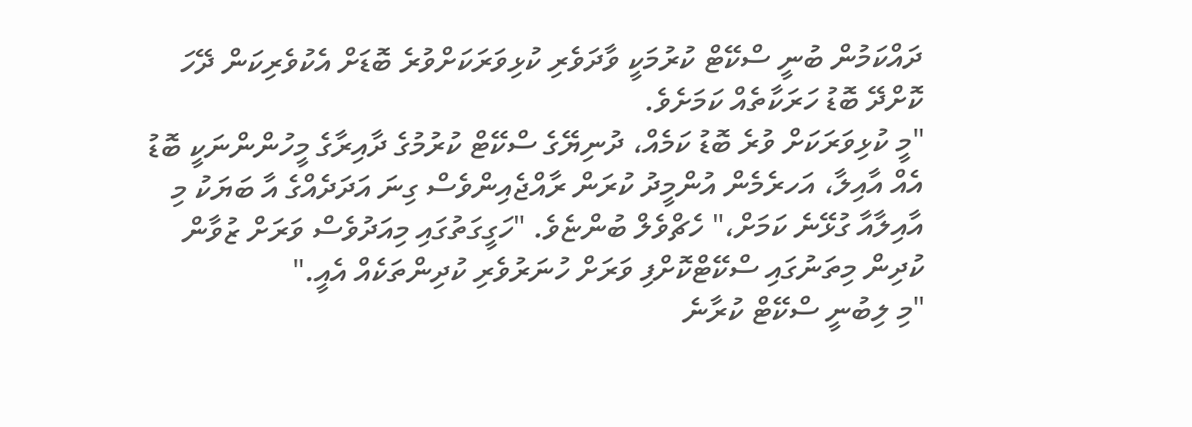ދައްކަމުން ބުނީ ސްކޭޓް ކުރުމަކީ ވާދަވެރި ކުޅިވަރަކަށްވުރެ ބޮޑަށް އެކުވެރިކަން ދޭހަ ކޮށްދޭ ބޮޑު ހަރަކާތެއް ކަމަށެވެ.
"މީ ކުޅިވަރަކަށް ވުރެ ބޮޑު ކަމެއް، ދުނިޔޭގެ ސްކޭޓް ކުރުމުގެ ދާއިރާގެ މީހުންންނަކީ ބޮޑު އެއް އާއިލާ، އަހރެމެން އުންމީދު ކުރަން ރާއްޖެއިންވެސް ގިނަ އަދަދެއްގެ އާ ބަޔަކު މި އާއިލާއާ ގުޅޭނެ ކަމަށް،" ހެޗްވެލް ބުންޏެވެ. "ހަގީގަތުގައި މިއަދުވެސް ވަރަށް ޒުވާން ކުދިން މިތަނުގައި ސްކޭޓްކޮށްފި ވަރަށް ހުނަރުވެރި ކުދިންތަކެއް އެއީ."
"މި ލިބުނީ ސްކޭޓް ކުރާނެ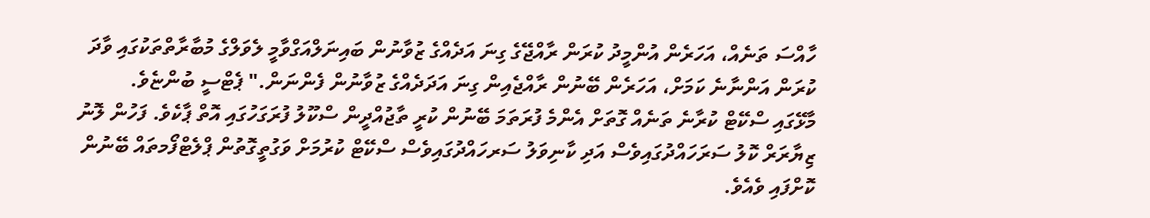ހާއްސަ ތަނެއް، އަހަރެން އުންމީދު ކުރަން ރާއްޖޭގެ ގިނަ އަދެއްގެ ޒުވާނުން ބައިނަލްއަގްވާމީ ލެވަލްގެ މުބާރާތްތަކުގައި ވާދަ ކުރަން އަންނާނެ ކަމަށް، އަހަރެން ބޭނުން ރާއްޖެއިން ގިނަ އަދަދެއްގެ ޒުވާނުން ފެންނަން." ޕެޓްސީ ބުންޏެވެ.
މާޅޭގައި ސްކޭޓް ކުރާނެ ތަނެއް ގޮތަށް އެންމެ ފުރަތަމަ ބޭނުން ކުރީ ތާޖުއްދީން ސްކޫލު ފުރަގަހުގައި އޮތް ޕާކެވެ. ފަހުން ލޮނު ޒިޔާރަރް ކޮލު ސަރަހައްދުގައިވެސް އަދި ކާނިވަލު ސަރހައްދުގައިވެސް ސްކޭޓް ކުރުމަށް ވަގުތީގޮތުން ޕްލެޓްފޯމތައް ބޭނުން ކޮށްފައި ވެއެވެ.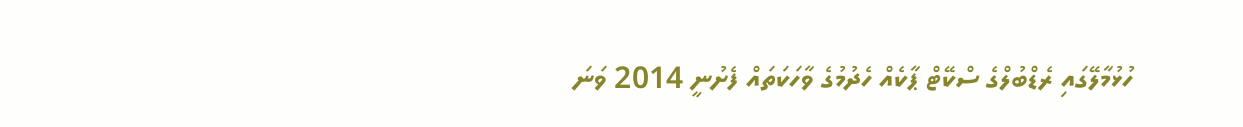ހުޅުމާލޭގައި ރެޑްބުލްގެ ސްކޭޓް ޕާކެއް ހެދުމުގެ ވާހަކަތައް ފެށުނީ 2014 ވަނަ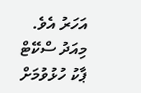އަހަރު އެވެ. މިއަދު ސްކޭޓް ޕާކު ހުޅުވުމަށް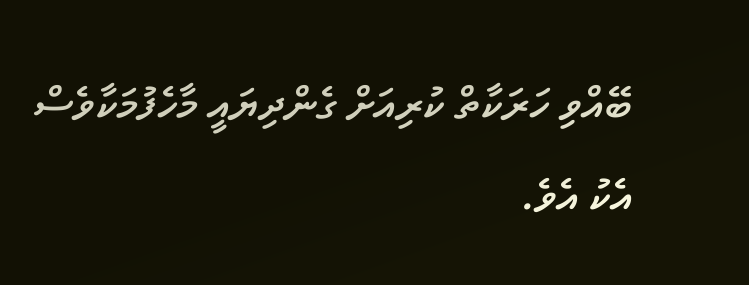ބޭއްވި ހަރަކާތް ކުރިއަށް ގެންދިޔައީ މާހެފުމަކާވެސް އެކު އެވެ.